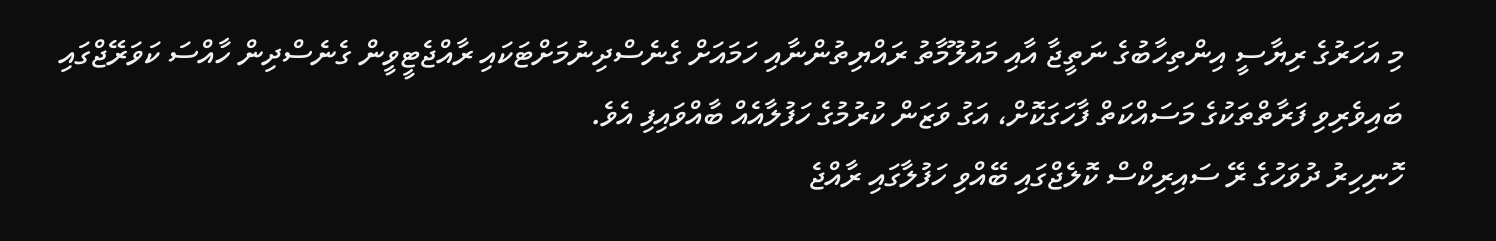މި އަހަރުގެ ރިޔާސީ އިންތިހާބުގެ ނަތީޖާ އާއި މައުލޫމާތު ރައްޔިތުންނާއި ހަމައަށް ގެނެސްދިނުމަށްޓަކައި ރާއްޖެޓީވީން ގެނެސްދިން ހާއްސަ ކަވަރޭޖްގައި ބައިވެރިވި ފަރާތްތަކުގެ މަސައްކަތް ފާހަގަކޮށް، އަގު ވަޒަން ކުރުމުގެ ހަފުލާއެއް ބާއްވައިފި އެވެ.
ހޮނިހިރު ދުވަހުގެ ރޭ ސައިރިކްސް ކޮލެޖްގައި ބޭއްވި ހަފުލާގައި ރާއްޖެ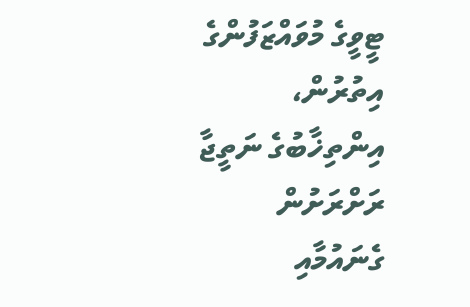ޓީވީގެ މުވައްޒަފުންގެ އިތުރުން، އިންތިޚާބުގެ ނަތީޖާ ރަށްރަށުން ގެނައުމާއި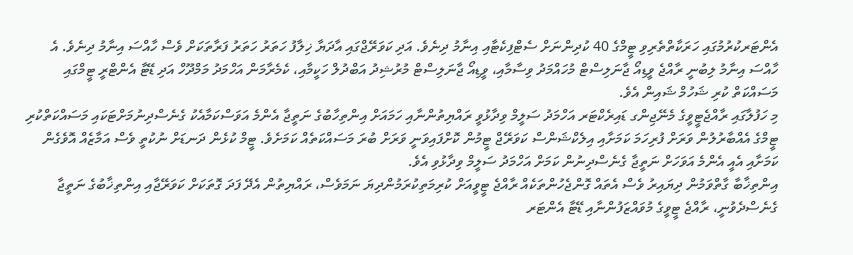އެންޓަރކުރުމުގައި ހަރަކާތްތެރިވި ޓީމްގެ 40 ކުދިންނަށް ސެޓްފިކެޓާއި އިނާމު ދިނެވެ. އަދި ކަވަރޭޖްގައި އާދަޔާ ޚިލާފު ހަތަރު ހަތަރު ފަރާތަކަށް ވެސް ހާއްސަ އިނާމު ދިނެވެ. އެ ހާއްސަ އިނާމު ލިބުނީ ރާއްޖެ ވީޑިއޯ ޖާނަލިސްޓް މުހައްމަދު ވިސާމާއި، ވީޑިއޯ ޖާނަލިސްޓް މުރުޝިދު އަބްދުލް ހަކީމާއި، ކެމެރާމަން އަހްމަދު މަމްދޫހް އަދި ޑޭޓާ އެންޓްރީ ޓީމްގައި މަސައްކަތް ކުރި ޝަހުމް ޝައިން އެވެ.
މި ހަފުލާގައި ރާއްޖެޓީވީގެ މެނޭޖިންގ ޑައިރެކްޓަރ އަހްމަދު ސަލީމް ވިދާޅުވީ ރައްޔިތުންނާއި ހަމައަށް އިންތިހާބުގެ ނަތީޖާ އެންމެ އަވަސްކަމާއެކު ގެނެސްދިނުމަށްޓަކައި މަސައްކަތްކުރި ޓީމްގެ އެއްބާރުލުން ވަރަށް ފުރިހަމަ ކަމަށާއި އިލެކްޝަންސް ކަވަރޭޖް ޓީމުން ކޮށްފައިވަނީ ވަރަށް ބުރަ މަސައްކަތެއް ކަމަށެވެ. ޓީމް ކުޅެން ދަނޑަށް ނުކުތީ ވެސް އަމާޒެއް އޮވެގެން ކަމަށާއި އެއީ އެންމެ އަވަހަށް ނަތީޖާ ގެނެސްދިނުން ކަމަށް އަހްމަދު ސަލީމް ވިދާޅުވި އެވެ.
އިންތިޚާބާ ގާތްވަމުން ދިޔައިރު ވެސް އެތައް ގޮންޖެހުންތަކެއް ރާއްޖެ ޓީވީއަށް ކުރިމަތިކުރަމުންދިޔަ ނަމަވެސް، ރައްޔިތުން އެދޭ ފަދަ ގޮތަކަށް ކަވަރޭޖާއި އިންތިޚާބުގެ ނަތީޖާ ގެނެސްދެވުނީ، ރާއްޖެ ޓީވީގެ މުވައްޒަފުންނާއި ޑޭޓާ އެންޓަރ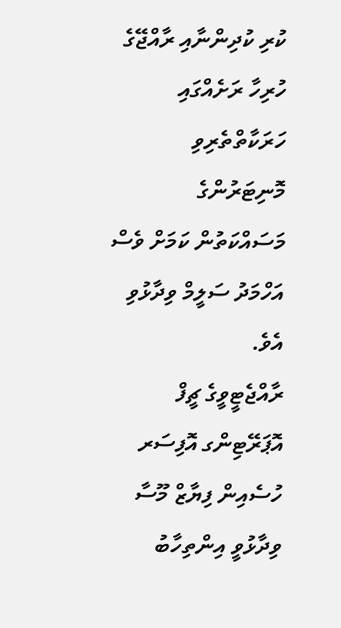ކުރި ކުދިންނާއި ރާއްޖޭގެ ހުރިހާ ރަށެއްގައި ހަރަކާތްތެރިވި މޮނިޓަރުންގެ މަސައްކަތުން ކަމަށް ވެސް އަހްމަދު ސަލީމް ވިދާޅުވި އެވެ.
ރާއްޖެޓީވީގެ ޗީފް އޮޕަރޭޓިންގ އޮފިސަރ ހުސެއިން ފިޔާޒް މޫސާ ވިދާޅުވީ އިންތިހާބު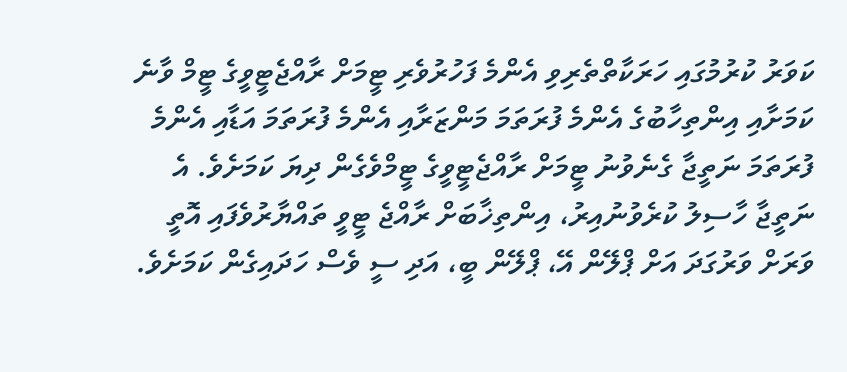ކަވަރު ކުރުމުގައި ހަރަކާތްތެރިވި އެންމެ ފަހުރުވެރި ޓީމަށް ރާއްޖެޓީވީގެ ޓީމް ވާނެ ކަމަށާއި އިންތިހާބުގެ އެންމެ ފުރަތަމަ މަންޒަރާއި އެންމެ ފުރަތަމަ އަޑާއި އެންމެ ފުރަތަމަ ނަތީޖާ ގެނެވުނު ޓީމަށް ރާއްޖެޓީވީގެ ޓީމްވެގެން ދިޔަ ކަމަށެވެ. އެ ނަތީޖާ ހާސިލު ކުރެވުނުއިރު، އިންތިޚާބަށް ރާއްޖެ ޓީވީ ތައްޔާރުވެފައި އޮތީ ވަރަށް ވަރުގަދަ އަށް ޕްލޭން އޭ، ޕްލޭން ބީ، އަދި ސީ ވެސް ހަދައިގެން ކަމަށެވެ.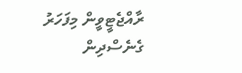ރާއްޖެޓީވީން މިފަހަރު ގެނެސްދިން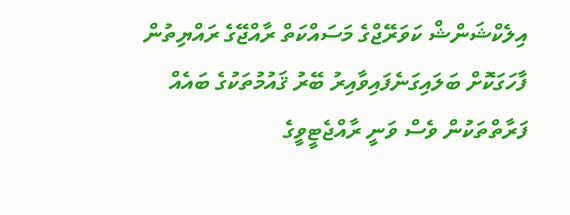އިލެކްޝަންޝް ކަވަރޭޖްގެ މަސައްކަތް ރާއްޖޭގެ ރައްޔިތުން ފާހަގަކޮށް ބަލައިގަނެފައިވާއިރު ބޭރު ޤައުމުތަކުގެ ބައެއް ފަރާތްތަކުން ވެސް ވަނީ ރާއްޖެޓީވީގެ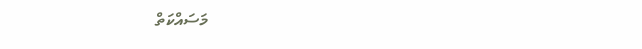މަސައްކަތް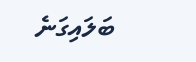ބަލައިގަނެ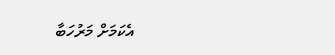އެކަމަށް މަރުހަބާ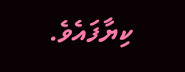ކިޔާފައެވެ.